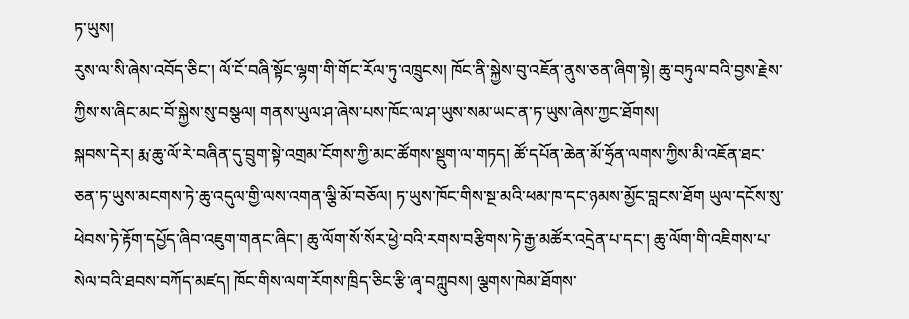ཏ་ཡུས།
རུས་ལ་སི་ཞེས་འབོད་ཅིང་། ལོ་ངོ་བཞི་སྟོང་ལྷག་གི་གོང་རོལ་ཏུ་འཁྲུངས། ཁོང་ནི་སྐྱེས་བུ་འཇོན་ནུས་ཅན་ཞིག་སྟེ། ཆུ་བཏུལ་བའི་བྱས་རྗེས་ཀྱིས་ས་ཞིང་མང་བོ་སྐྱེས་སུ་བསྩལ། གནས་ཡུལ་ཤ་ཞེས་པས་ཁོང་ལ་ཤ་ཡུས་སམ་ཡང་ན་ཏ་ཡུས་ཞེས་ཀྱང་ཐོགས།
སྐབས་དེར། རྨ་ཆུ་ལོ་རེ་བཞིན་དུ་བྲུག་སྟེ་འགྲམ་ངོགས་ཀྱི་མང་ཚོགས་སྡུག་ལ་གཏད། ཚོ་དཔོན་ཆེན་མོ་ཧྲོན་ལགས་ཀྱིས་མི་འཇོན་ཐང་ཅན་ཏ་ཡུས་མངགས་ཏེ་ཆུ་འདུལ་གྱི་ལས་འགན་ལྕི་མོ་བཅོལ། ཏ་ཡུས་ཁོང་གིས་སྔ་མའི་ཕམ་ཁ་དང་ཉམས་མྱོང་བླངས་ཐོག ཡུལ་དངོས་སུ་ཕེབས་ཏེ་རྟོག་དཔྱོད་ཞིབ་འཇུག་གནང་ཞིང་། ཆུ་ལོག་སོ་སོར་ཕྱེ་བའི་རགས་བརྩིགས་ཏེ་རྒྱ་མཚོར་འདྲེན་པ་དང་། ཆུ་ལོག་གི་འཇིགས་པ་སེལ་བའི་ཐབས་བཀོད་མཛད། ཁོང་གིས་ལག་རོགས་ཁྲིད་ཅིང་རྩི་ཞྭ་བཀླུབས། ལྕགས་ཁེམ་ཐོགས་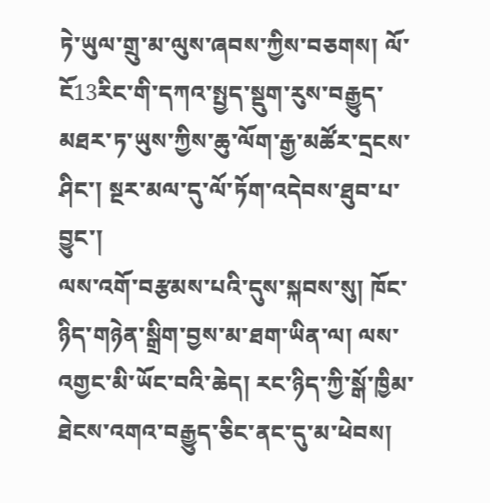ཏེ་ཡུལ་གྲུ་མ་ལུས་ཞབས་ཀྱིས་བཅགས། ལོ་ངོ13རིང་གི་དཀའ་སྤྱད་སྡུག་རུས་བརྒྱུད་མཐར་ཏ་ཡུས་ཀྱིས་ཆུ་ལོག་རྒྱ་མཚོར་དྲངས་ཤིང་། སྔར་མལ་དུ་ལོ་ཏོག་འདེབས་ཐུབ་པ་བྱུང་།
ལས་འགོ་བརྩམས་པའི་དུས་སྐབས་སུ། ཁོང་ཉིད་གཉེན་སྒྲིག་བྱས་མ་ཐག་ཡིན་ལ། ལས་འགྱང་མི་ཡོང་བའི་ཆེད། རང་ཉིད་ཀྱི་སྒོ་ཁྱིམ་ཐེངས་འགའ་བརྒྱུད་ཅིང་ནང་དུ་མ་ཕེབས།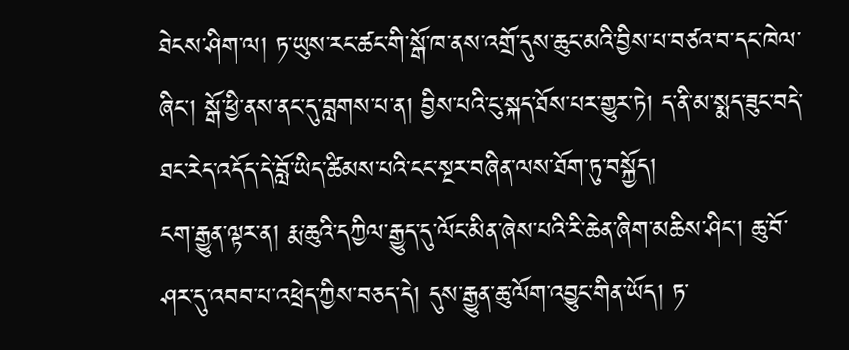ཐེངས་ཤིག་ལ། ཏ་ཡུས་རང་ཚང་གི་སྒོ་ཁ་ནས་འགྲོ་དུས་ཆུང་མའི་བྱིས་པ་བཙའ་བ་དང་ཁེལ་ཞིང་། སྒོ་ཕྱི་ནས་ནང་དུ་བླགས་པ་ན། བྱིས་པའི་ངུ་སྐད་ཐོས་པར་གྱུར་ཏེ། ད་ནི་མ་སྨད་ཟུང་བདེ་ཐང་རེད་འདོད་དེ་བློ་ཡིད་ཚིམས་པའི་ངང་སྔར་བཞིན་ལས་ཐོག་ཏུ་བསྐྱོད།
ངག་རྒྱུན་ལྟར་ན། རྨ་ཆུའི་དཀྱིལ་རྒྱུད་དུ་ལོང་མིན་ཞེས་པའི་རི་ཆེན་ཞིག་མཆིས་ཤིང་། ཆུ་བོ་ཤར་དུ་འབབ་པ་འཕྲེད་ཀྱིས་བཅད་དེ། དུས་རྒྱུན་ཆུ་ལོག་འབྱུང་གིན་ཡོད། ཏ་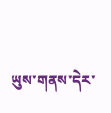ཡུས་གནས་དེར་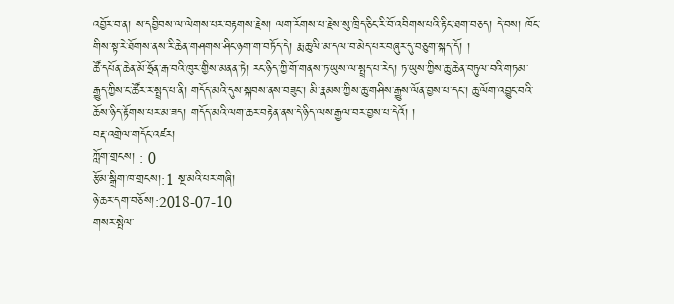འབྱོར་བ་ན། ས་དབྱིབས་ལ་ལེགས་པར་བརྟགས་རྗེས། ལག་རོགས་པ་རྗེས་སུ་ཁྲིད་ཅིང་རི་བོ་འབིགས་པའི་རྟིང་ཐག་བཅད། དེ་བས། ཁོང་གིས་སྟ་རེ་ཐོགས་ནས་རི་ཆེན་གཤགས་ཤིང་ཉག་ག་བཏོད་དེ། རྨ་ཆུ་ལི་མ་དལ་བ་མེད་པར་བཞུར་དུ་བཅུག་སྐད་དོ། །
ཚོ་དཔོན་ཆེན་མོ་ཧྲོན་རྒ་བའི་ཁུར་གྱིས་མནན་ཏེ། རང་ཉིད་ཀྱི་གོ་གནས་ཏ་ཡུས་ལ་སྤྲད་པ་རེད། ཏ་ཡུས་ཀྱིས་ཆུ་ཆེན་བཏུལ་བའི་གཏམ་རྒྱུད་ཀྱིས་ང་ཚོར་ར་སྤྲད་པ་ནི། གདོད་མའི་དུས་སྐབས་ནས་བཟུང་། མི་རྣམས་ཀྱིས་ཆུ་གཤིས་རྒྱུས་ལོན་བྱས་པ་དང་། ཆུ་ལོག་འབྱུང་བའི་ཆོས་ཉིད་རྟོགས་པར་མ་ཟད། གདོད་མའི་ལག་ཆར་བརྟེན་ནས་དེ་ཉིད་ལས་རྒྱལ་བར་བྱས་པ་དེའོ། །
བརྡ་འགྲེལ་གདོང་འཛར།
ཀློག་གྲངས། : 0
རྩོམ་སྒྲིག་ཁ་གྲངས།:1 སྔ་མའི་པར་གཞི།
ཉེ་ཆར་དག་བཅོས།:2018-07-10
གསར་སྤེལ་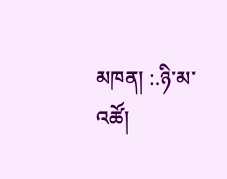མཁན། :.ཉི་མ་འཚོ།